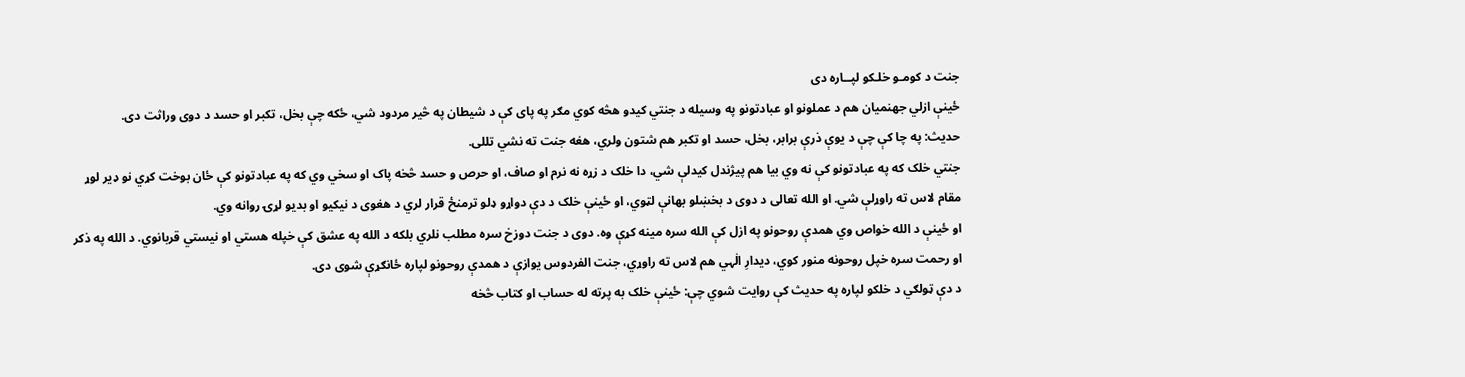جنت د کومـو خلـکو لپــاره دی
ځینې ازلي جهنمیان هم د عملونو او عبادتونو په وسیله د جنتي کیدو هڅه کوي مګر په پای کې د شیطان په څیر مردود شي، ځکه چې بخل، تکبر او حسد د دوی وراثت دی.
حدیث: په چا کې چې د یوې ذرې برابر، بخل، حسد او تکبر هم شتون ولري، هغه جنت ته نشي تللی.
جنتي خلک که په عبادتونو کې نه وي بیا هم پیژندل کیدلې شي، دا خلک د زړه نه نرم او صاف، او حرص و حسد څخه پاک او سخي وي که په عبادتونو کې ځان بوخت کړي نو ډیر لوړ مقام لاس ته راوړلې شي. او الله تعالی د دوی د بخښلو بهانې لټوي، او ځینې خلک د دې دواړو ډلو ترمنځ قرار لري د هغوی د نیکیو او بدیو لړۍ روانه وي.
او ځینې د الله خواص وي همدې روحونو په ازل کې الله سره مینه کړې وه. دوی د جنت دوزخ سره مطلب نلري بلکه د الله په عشق کې خپله هستي او نیستي قربانوي. د الله په ذکر او رحمت سره خپل روحونه منور کوي، دیدارِ الٰہي هم لاس ته راوړي، جنت الفردوس یوازې د همدې روحونو لپاره ځانګړې شوی دی.
د دې ټولګي د خلکو لپاره په حدیث کې روایت شوي چې: ځینې خلک به پرته له حساب او کتاب څخه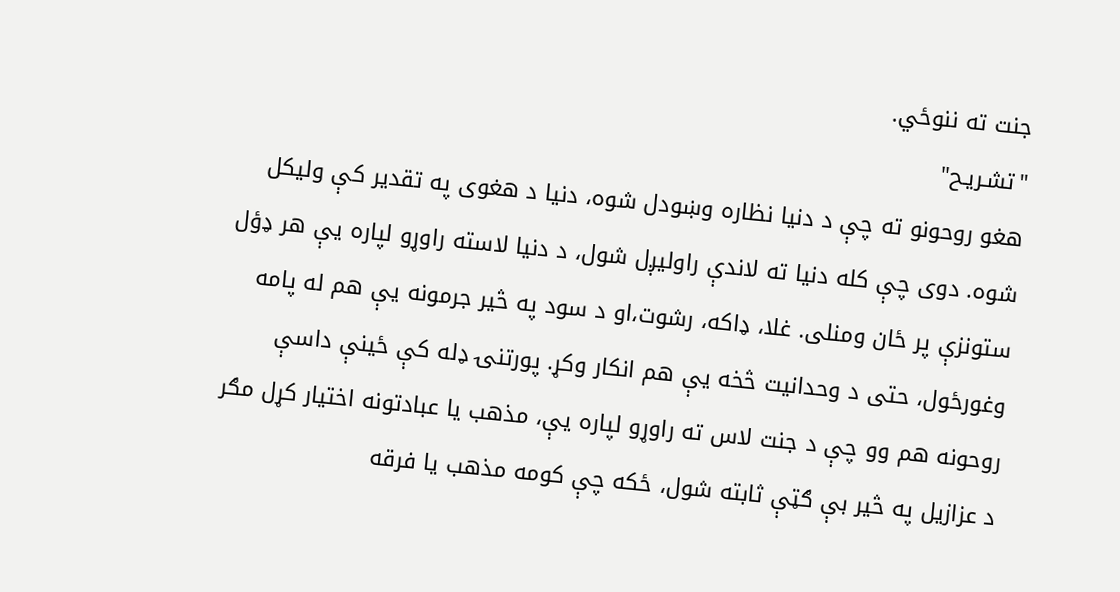جنت ته ننوځي.
"تشـریـح"
هغو روحونو ته چې د دنیا نظاره وښودل شوه، دنیا د هغوی په تقدیر کې ولیکل شوه. دوی چې کله دنیا ته لاندې راولیږل شول، د دنیا لاسته راوړو لپاره یې هر ډؤل ستونزې پر ځان ومنلی. غلا، ډاکه، رشوت،او د سود په څیر جرمونه یې هم له پامه وغورځول، حتی د وحدانیت څخه یې هم انکار وکړ. پورتنۍ ډله کې ځینې داسې روحونه هم وو چې د جنت لاس ته راوړو لپاره یې، مذهب یا عبادتونه اختیار کړل مګر د عزازیل په څیر بې ګټې ثابته شول، ځکه چې کومه مذهب یا فرقه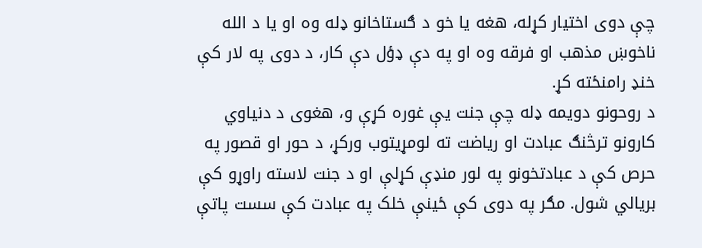چې دوی اختیار کړله، هغه یا خو د ګستاخانو ډله وه او یا د الله ناخوښ مذهب او فرقه وه او په دې ډؤل دې کار، د دوی په لار کې خنډ رامنځته کړ.
د روحونو دویمه ډله چې جنت یې غوره کړې و، هغوی د دنیاوي کارونو ترڅنګ عبادت او ریاضت ته لومړیتوب ورکړ، د حور او قصور په حرص کې د عبادتخونو په لور منډې کړلې او د جنت لاسته راوړو کې بریالي شول. مګر په دوی کې ځینې خلک په عبادت کې سست پاتې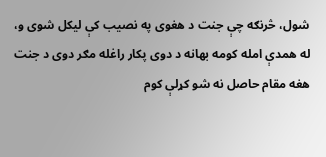شول، څرنګه چې جنت د هغوی په نصیب کې لیکل شوی و، له همدې امله کومه بهانه د دوی پکار راغله مګر دوی د جنت هغه مقام حاصل نه شو کړلې کوم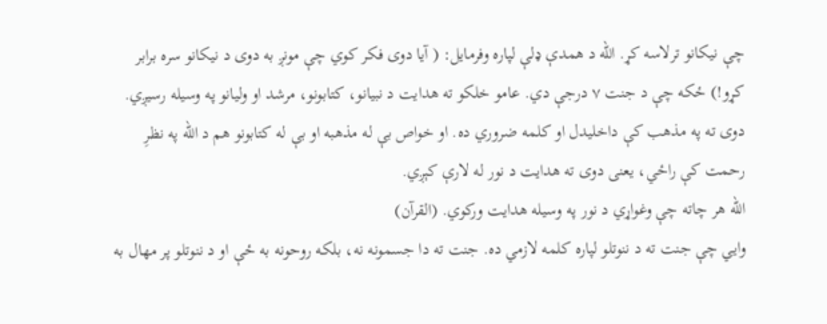چې نیکانو ترلاسه کړ. الله د همدې ډلې لپاره وفرمایل: ( آیا دوی فکر کوي چې مونږ به دوی د نیکانو سره برابر کړو!) ځکه چې د جنت ۷ درجې دي. عامو خلکو ته هدایت د نبیانو، کتابونو، مرشد او ولیانو په وسیله رسیږي. دوی ته په مذهب کې داخلیدل او کلمه ضروري ده. او خواص بې له مذهبه او بې له کتابونو هم د الله په نظرِ رحمت کې راځي، یعنی دوی ته هدایت د نور له لارې کېږي.
الله هر چاته چې وغواړي د نور په وسیله هدایت ورکوي. (القرآن)
وایي چې جنت ته د ننوتلو لپاره کلمه لازمي ده. جنت ته دا جسمونه نه، بلکه روحونه به ځې او د ننوتلو پر مهال به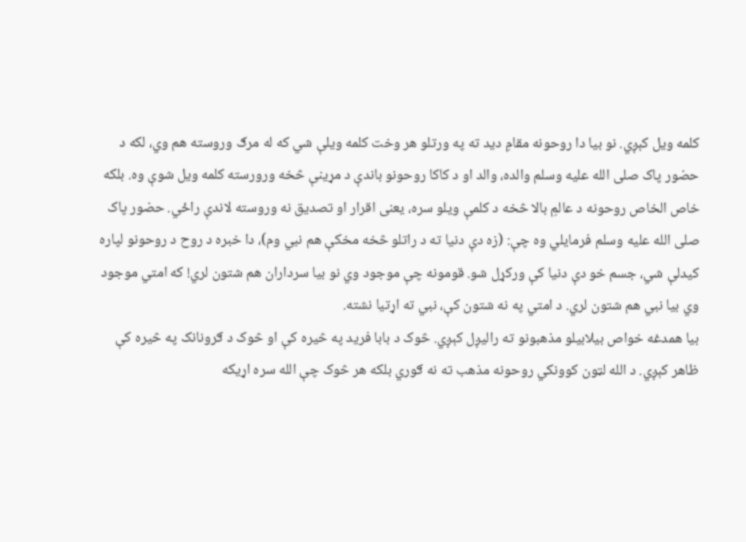کلمه ویل کېږي. نو بیا دا روحونه مقامِ دید ته په ورتلو هر وخت کلمه ویلې شي که له مرګ وروسته هم وي، لکه د حضور پاک صلى الله عليه وسلم والده، والد او د کاکا روحونو باندې د مړینې څخه ورورسته کلمه ویل شوې وه. بلکه خاص الخاص روحونه د عالمِ بالا څخه د کلمې ویلو سره، یعنی اقرار او تصديق نه وروسته لاندې راځي. حضور پاک صلى الله عليه وسلم فرمایلي وه چې: (زه دې دنیا ته د راتلو څخه مخکې هم نبي وم)، دا خبره د روح د روحونو لپاره کیدلې شي، جسم خو دې دنیا کې ورکړل شو. قومونه چې موجود وي نو بیا سرداران هم شتون لري! که امتي موجود وي بیا نبي هم شتون لري. د امتي په نه شتون کې، نبي ته اړتیا نشته.
بیا همدغه خواص بیلابیلو مذهبونو ته رالیږل کېږي. څوک د بابا فريد په څیره کې او څوک د ګرونانک په څیره کې ظاهر کېږي. د الله لټون کوونکي روحونه مذهب ته نه ګوري بلکه هر څوک چې الله سره اړیکه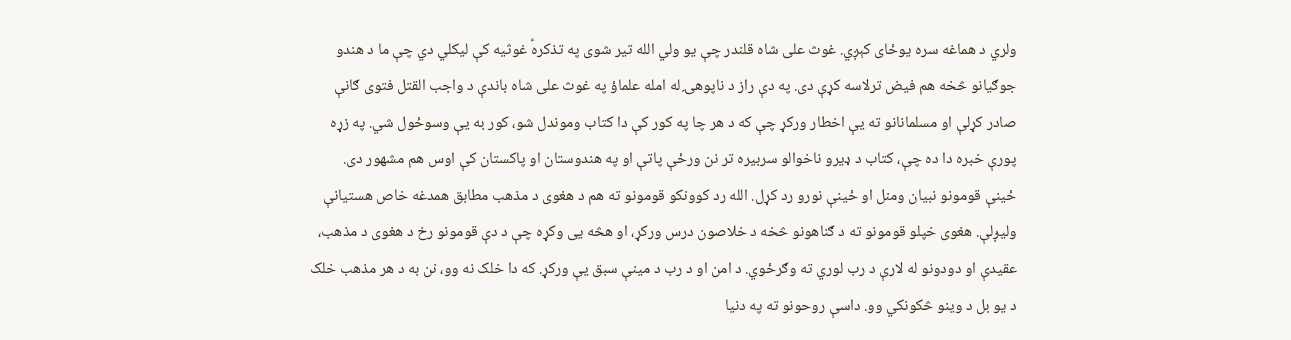ولري د هماغه سره یوځای کېږي. غوث علی شاه قلندر چې یو ولي الله تیر شوی په تذکرهؑ غوثیه کې لیکلي دي چې ما د هندو جوګیانو څخه هم فیض ترلاسه کړې دی. په دې راز د ناپوهۍ له امله علماؤ په غوث علی شاه باندې د واجب القتل فتوی ګانې صادر کړلې او مسلمانانو ته یې اخطار ورکړ چې که د هر چا په کور کې دا کتاب وموندل شو، کور به یې وسوځول شي. په زړه پورې خبره دا ده چې، کتاب د ډیرو ناخوالو سربیره تر نن ورځې پاتې او په هندوستان او پاکستان کې اوس هم مشهور دی.
ځینې قومونو نبیان ومنل او ځینې نورو رد کړل. الله رد کوونکو قومونو ته هم د هغوی د مذهب مطابق همدغه خاص هستیانې ولیږلې. هغوی خپلو قومونو ته د ګناهونو څخه د خلاصون درس ورکړ، او هڅه یی وکړه چې د دې قومونو رخ د هغوی د مذهب، عقیدې او دودونو له لارې د رب لوري ته وګرځوي. د امن او د رب د مینې سبق یې ورکړ. که دا خلک نه وو، نن به د هر مذهب خلک د یو بل د وینو څکونکي وو. داسې روحونو ته په دنیا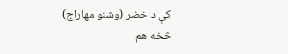کې د خضر (وشنو مهاراج) څخه هم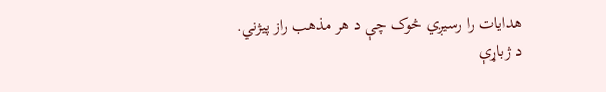هدایات را رسیږي څوک چې د هر مذهب راز پیژني.
د ژباړې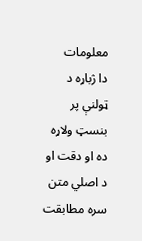معلومات
دا ژباړه د ټولنې پر بنسټ ولاړه ده او دقت او د اصلي متن سره مطابقت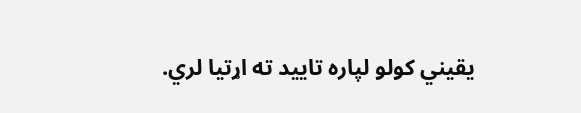یقیني کولو لپاره تایید ته اړتیا لري.